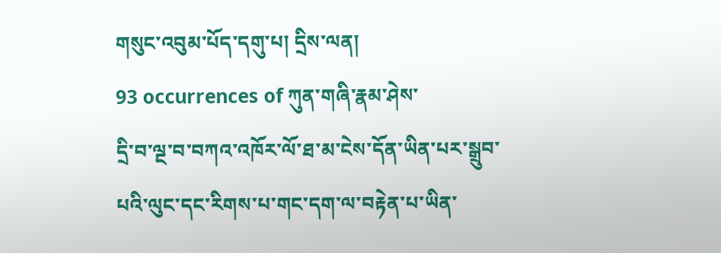གསུང་འབུམ་པོད་དགུ་པ། དྲིས་ལན།
93 occurrences of ཀུན་གཞི་རྣམ་ཤེས་
དྲི་བ་ལྔ་བ་བཀའ་འཁོར་ལོ་ཐ་མ་ངེས་དོན་ཡིན་པར་སྒྲུབ་པའི་ལུང་དང་རིགས་པ་གང་དག་ལ་བརྟེན་པ་ཡིན་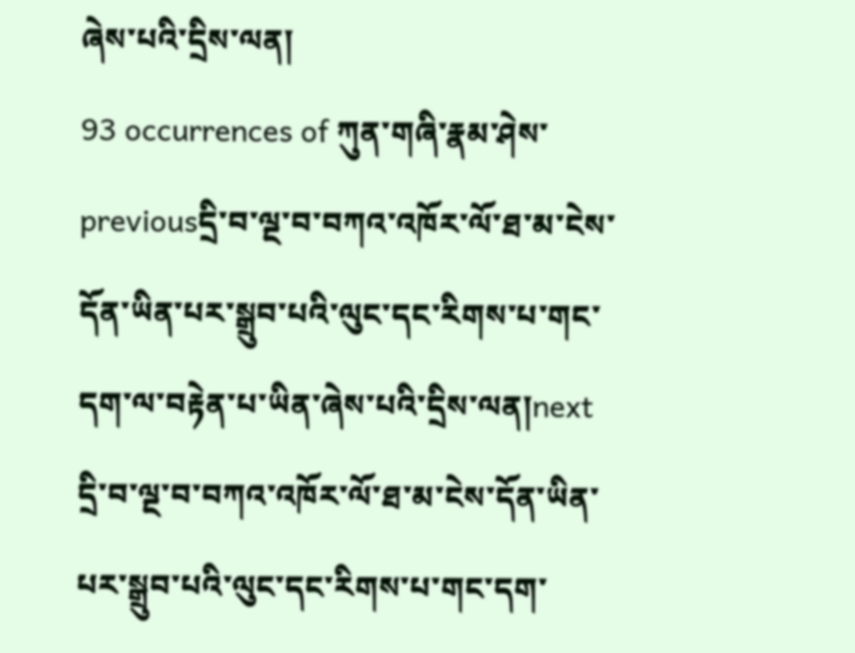ཞེས་པའི་དྲིས་ལན།
93 occurrences of ཀུན་གཞི་རྣམ་ཤེས་
previousདྲི་བ་ལྔ་བ་བཀའ་འཁོར་ལོ་ཐ་མ་ངེས་དོན་ཡིན་པར་སྒྲུབ་པའི་ལུང་དང་རིགས་པ་གང་དག་ལ་བརྟེན་པ་ཡིན་ཞེས་པའི་དྲིས་ལན།next
དྲི་བ་ལྔ་བ་བཀའ་འཁོར་ལོ་ཐ་མ་ངེས་དོན་ཡིན་པར་སྒྲུབ་པའི་ལུང་དང་རིགས་པ་གང་དག་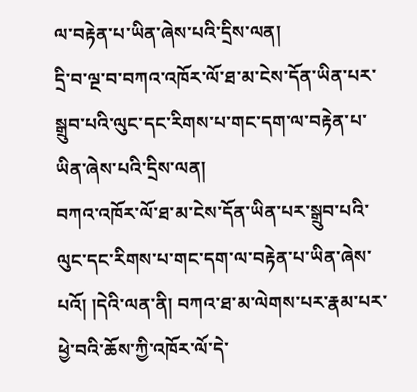ལ་བརྟེན་པ་ཡིན་ཞེས་པའི་དྲིས་ལན།
དྲི་བ་ལྔ་བ་བཀའ་འཁོར་ལོ་ཐ་མ་ངེས་དོན་ཡིན་པར་སྒྲུབ་པའི་ལུང་དང་རིགས་པ་གང་དག་ལ་བརྟེན་པ་ཡིན་ཞེས་པའི་དྲིས་ལན།
བཀའ་འཁོར་ལོ་ཐ་མ་ངེས་དོན་ཡིན་པར་སྒྲུབ་པའི་ལུང་དང་རིགས་པ་གང་དག་ལ་བརྟེན་པ་ཡིན་ཞེས་པའོ། །དེའི་ལན་ནི། བཀའ་ཐ་མ་ལེགས་པར་རྣམ་པར་ཕྱེ་བའི་ཆོས་ཀྱི་འཁོར་ལོ་དེ་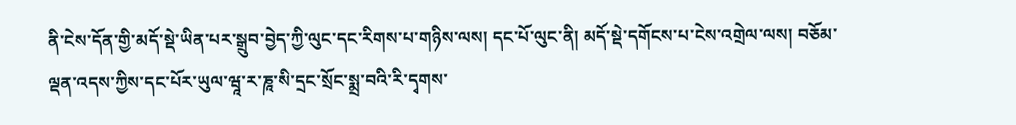ནི་ངེས་དོན་གྱི་མདོ་སྡེ་ཡིན་པར་སྒྲུབ་བྱེད་ཀྱི་ལུང་དང་རིགས་པ་གཉིས་ལས། དང་པོ་ལུང་ནི། མདོ་སྡེ་དགོངས་པ་ངེས་འགྲེལ་ལས། བཅོམ་ལྡན་འདས་ཀྱིས་དང་པོར་ཡུལ་ཝཱ་ར་ཎཱ་སི་དྲང་སྲོང་སྨྲ་བའི་རི་དྭགས་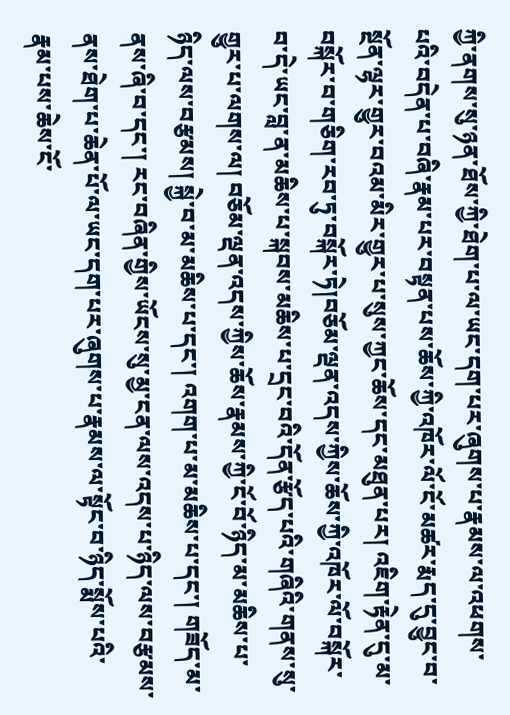ཀྱི་ནགས་སུ་ཉན་ཐོས་ཀྱི་ཐེག་པ་ལ་ཡང་དག་པར་ཞུགས་པ་རྣམས་ལ་འཕགས་པའི་བདེན་པ་བཞི་རྣམ་པར་བསྟན་པས་ཆོས་ཀྱི་འཁོར་ལོ་ངོ་མཚར་རྨད་དུ་བྱུང་བ་སྔོན་ལྷར་གྱུར་བའམ་མིར་གྱུར་པ་སུས་ཀྱང་ཆོས་དང་མཐུན་པར། འཇིག་རྟེན་དུ་མ་བསྐོར་བ་གཅིག་རབ་ཏུ་བསྐོར་ཏེ།བཅོམ་ལྡན་འདས་ཀྱིས་ཆོས་ཀྱི་འཁོར་ལོ་བསྐོར་བ་དེ་ཡང་བླ་ན་མཆིས་པ་སྐབས་མཆིས་པ་དྲང་བའི་དོན་རྩོད་པའི་གཞིའི་གནས་སུ་གྱུར་པ་ལགས་ལ། བཅོམ་ལྡན་འདས་ཀྱིས་ཆོས་རྣམས་ཀྱི་ངོ་བོ་ཉིད་མ་མཆིས་པ་ཉིད་ལས་བརྩམས། སྐྱེ་བ་མ་མཆིས་པ་དང་། འགག་པ་མ་མཆིས་པ་དང་། གཟོད་མ་ནས་ཞི་བ་དང་། རང་བཞིན་གྱིས་ཡོངས་སུ་མྱ་ངན་ལས་འདས་པ་ཉིད་ལས་བརྩམས་ནས་ཐེག་པ་ཆེན་པོ་ལ་ཡང་དག་པར་ཞུགས་པ་རྣམས་ལ་སྟོང་བ་ཉིད་སྨོས་པའི་རྣམ་པས་ཆེས་ངོ་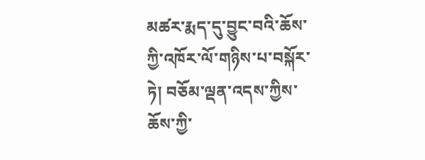མཚར་རྨད་དུ་བྱུང་བའི་ཆོས་ཀྱི་འཁོར་ལོ་གཉིས་པ་བསྐོར་ཏེ། བཅོམ་ལྡན་འདས་ཀྱིས་ཆོས་ཀྱི་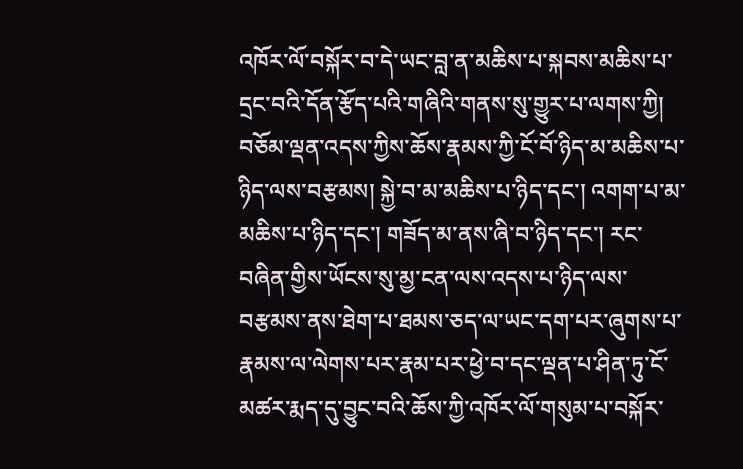འཁོར་ལོ་བསྐོར་བ་དེ་ཡང་བླ་ན་མཆིས་པ་སྐབས་མཆིས་པ་དྲང་བའི་དོན་རྩོད་པའི་གཞིའི་གནས་སུ་གྱུར་པ་ལགས་ཀྱི། བཅོམ་ལྡན་འདས་ཀྱིས་ཆོས་རྣམས་ཀྱི་ངོ་བོ་ཉིད་མ་མཆིས་པ་ཉིད་ལས་བརྩམས། སྐྱེ་བ་མ་མཆིས་པ་ཉིད་དང་། འགག་པ་མ་མཆིས་པ་ཉིད་དང་། གཟོད་མ་ནས་ཞི་བ་ཉིད་དང་། རང་བཞིན་གྱིས་ཡོངས་སུ་མྱ་ངན་ལས་འདས་པ་ཉིད་ལས་བརྩམས་ནས་ཐེག་པ་ཐམས་ཅད་ལ་ཡང་དག་པར་ཞུགས་པ་རྣམས་ལ་ལེགས་པར་རྣམ་པར་ཕྱེ་བ་དང་ལྡན་པ་ཤིན་ཏུ་ངོ་མཚར་རྨད་དུ་བྱུང་བའི་ཆོས་ཀྱི་འཁོར་ལོ་གསུམ་པ་བསྐོར་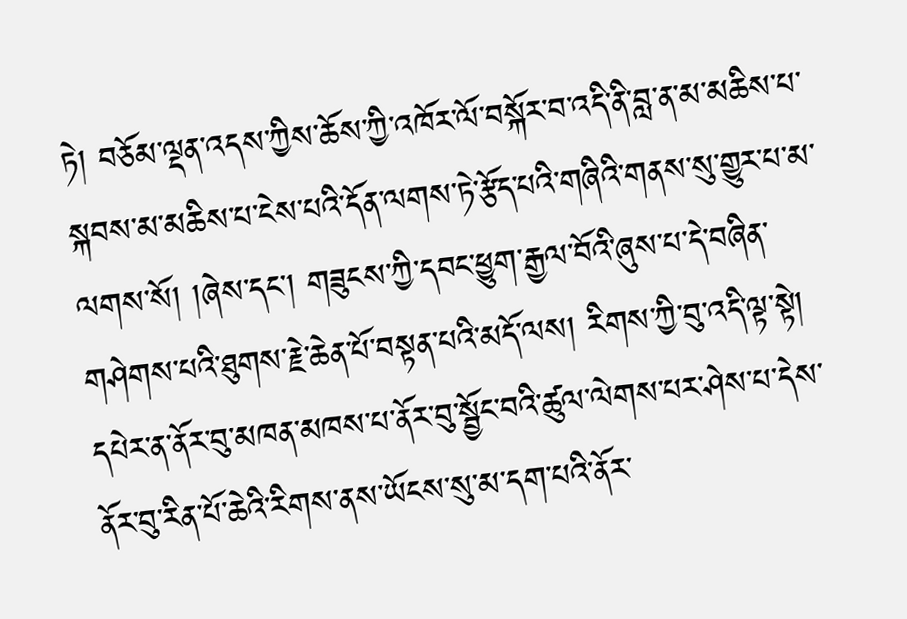ཏེ། བཅོམ་ལྡན་འདས་ཀྱིས་ཆོས་ཀྱི་འཁོར་ལོ་བསྐོར་བ་འདི་ནི་བླ་ན་མ་མཆིས་པ་སྐབས་མ་མཆིས་པ་ངེས་པའི་དོན་ལགས་ཏེ་རྩོད་པའི་གཞིའི་གནས་སུ་གྱུར་པ་མ་ལགས་སོ། །ཞེས་དང་། གཟུངས་ཀྱི་དབང་ཕྱུག་རྒྱལ་བོའི་ཞུས་པ་དེ་བཞིན་གཤེགས་པའི་ཐུགས་རྗེ་ཆེན་པོ་བསྟན་པའི་མདོ་ལས། རིགས་ཀྱི་བུ་འདི་ལྟ་སྟེ། དཔེར་ན་ནོར་བུ་མཁན་མཁས་པ་ནོར་བུ་སྦྱོང་བའི་ཚུལ་ལེགས་པར་ཤེས་པ་དེས་ནོར་བུ་རིན་པོ་ཆེའི་རིགས་ནས་ཡོངས་སུ་མ་དག་པའི་ནོར་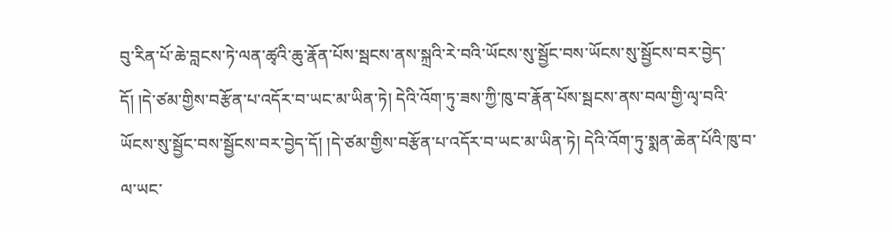བུ་རིན་པོ་ཆེ་བླངས་ཏེ་ལན་ཚྭའི་ཆུ་རྣོན་པོས་སྦངས་ནས་སྐྲའི་རེ་བའི་ཡོངས་སུ་སྦྱོང་བས་ཡོངས་སུ་སྦྱོངས་བར་བྱེད་དོ། །དེ་ཙམ་གྱིས་བརྩོན་པ་འདོར་བ་ཡང་མ་ཡིན་ཏེ། དེའི་འོག་ཏུ་ཟས་ཀྱི་ཁུ་བ་རྣོན་པོས་སྦངས་ནས་བལ་གྱི་ལྭ་བའི་ཡོངས་སུ་སྦྱོང་བས་སྦྱོངས་བར་བྱེད་དོ། །དེ་ཙམ་གྱིས་བརྩོན་པ་འདོར་བ་ཡང་མ་ཡིན་ཏེ། དེའི་འོག་ཏུ་སྨན་ཆེན་པོའི་ཁུ་བ་ལ་ཡང་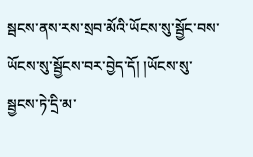སྦངས་ནས་རས་སྲབ་མོའི་ཡོངས་སུ་སྦྱོང་བས་ཡོངས་སུ་སྦྱོངས་བར་བྱེད་དོ། །ཡོངས་སུ་སྦྱངས་ཏེ་དྲི་མ་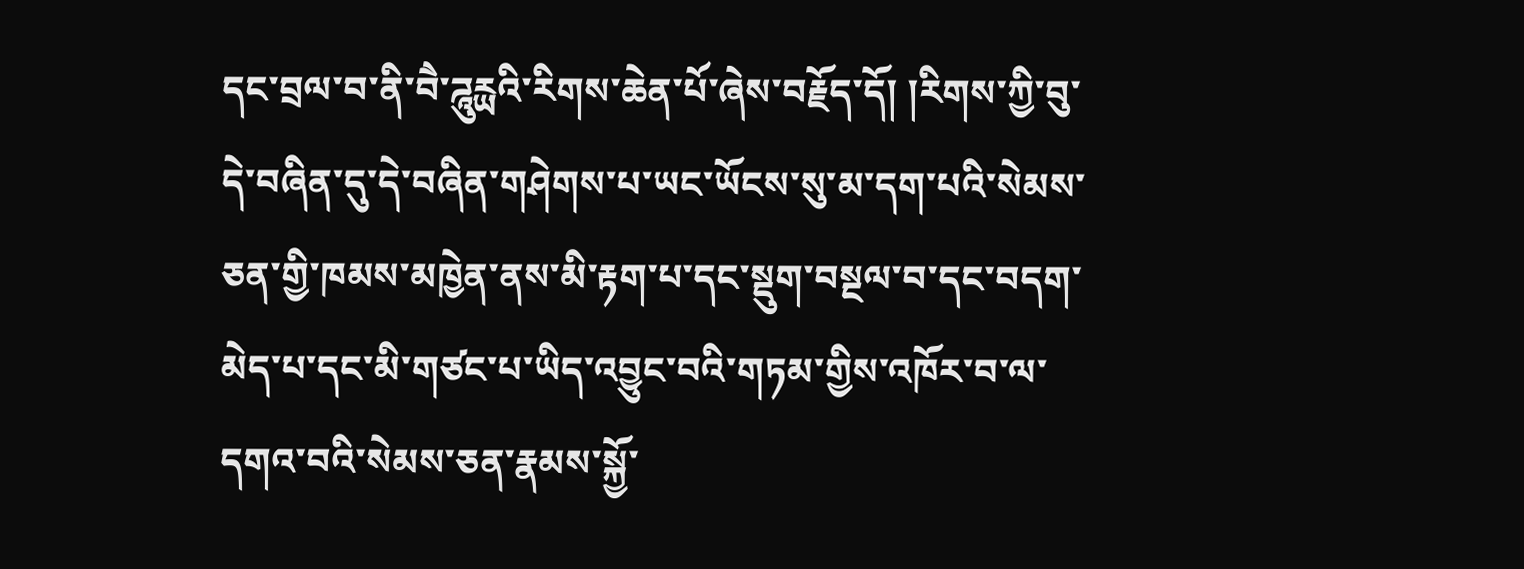དང་བྲལ་བ་ནི་བཻ་ཌཱུརྻའི་རིགས་ཆེན་པོ་ཞེས་བརྗོད་དོ། །རིགས་ཀྱི་བུ་དེ་བཞིན་དུ་དེ་བཞིན་གཤེགས་པ་ཡང་ཡོངས་སུ་མ་དག་པའི་སེམས་ཅན་གྱི་ཁམས་མཁྱེན་ནས་མི་རྟག་པ་དང་སྡུག་བསྔལ་བ་དང་བདག་མེད་པ་དང་མི་གཙང་པ་ཡིད་འབྱུང་བའི་གཏམ་གྱིས་འཁོར་བ་ལ་དགའ་བའི་སེམས་ཅན་རྣམས་སྐྱོ་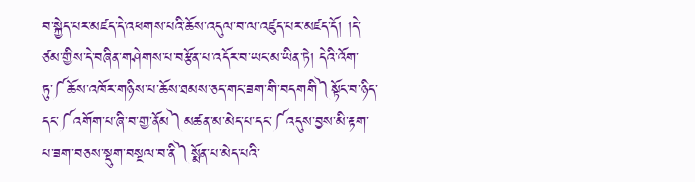བ་སྐྱེད་པར་མཛད་དེ་འཕགས་པའི་ཆོས་འདུལ་བ་ལ་འཛུད་པར་མཛད་དོ། །དེ་ཙམ་གྱིས་དེ་བཞིན་གཤེགས་པ་བརྩོན་པ་འདོར་བ་ཡང་མ་ཡིན་ཏེ། དེའི་འོག་ཏུ་༼ཆོས་འཁོར་གཉིས་པ་ཆོས་ཐམས་ཅད་གང་ཟག་གི་བདགགི༽སྟོང་བ་ཉིད་དང་༼འགོག་པ་ཞི་བ་གྱ་ནོམ༽མཚན་མ་མེད་པ་དང་༼འདུས་བྱས་མི་རྟག་པ་ཟག་བཅས་སྡུག་བསྔལ་བ་ནི༽སྨོན་པ་མེད་པའི་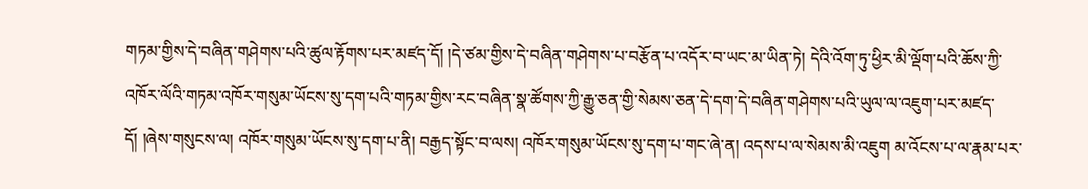གཏམ་གྱིས་དེ་བཞིན་གཤེགས་པའི་ཚུལ་རྟོགས་པར་མཛད་དོ། །དེ་ཙམ་གྱིས་དེ་བཞིན་གཤེགས་པ་བརྩོན་པ་འདོར་བ་ཡང་མ་ཡིན་ཏེ། དེའི་འོག་ཏུ་ཕྱིར་མི་ལྡོག་པའི་ཆོས་ཀྱི་འཁོར་ལོའི་གཏམ་འཁོར་གསུམ་ཡོངས་སུ་དག་པའི་གཏམ་གྱིས་རང་བཞིན་སྣ་ཚོགས་ཀྱི་རྒྱུ་ཅན་གྱི་སེམས་ཅན་དེ་དག་དེ་བཞིན་གཤེགས་པའི་ཡུལ་ལ་འཇུག་པར་མཛད་དོ། །ཞེས་གསུངས་ལ། འཁོར་གསུམ་ཡོངས་སུ་དག་པ་ནི། བརྒྱད་སྟོང་བ་ལས། འཁོར་གསུམ་ཡོངས་སུ་དག་པ་གང་ཞེ་ན། འདས་པ་ལ་སེམས་མི་འཇུག མ་འོངས་པ་ལ་རྣམ་པར་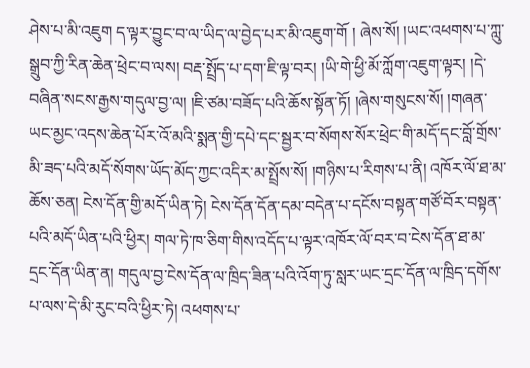ཤེས་པ་མི་འཇུག ད་ལྟར་བྱུང་བ་ལ་ཡིད་ལ་བྱེད་པར་མི་འཇུག་གོ ། ཞེས་སོ། །ཡང་འཕགས་པ་ཀླུ་སྒྲུབ་ཀྱི་རིན་ཆེན་ཕྲེང་བ་ལས། བརྡ་སྤྲོད་པ་དག་ཇི་ལྟ་བར། །ཡི་གེ་ཕྱི་མོ་ཀློག་འཇུག་ལྟར། །དེ་བཞིན་སངས་རྒྱས་གདུལ་བྱ་ལ། །ཇི་ཙམ་བཟོད་པའི་ཆོས་སྟོན་ཏོ། །ཞེས་གསུངས་སོ། །གཞན་ཡང་མྱང་འདས་ཆེན་པོར་འོ་མའི་སྨན་གྱི་དཔེ་དང་སྦྱར་བ་སོགས་སོར་ཕྲེང་གི་མདོ་དང་བློ་གྲོས་མི་ཟད་པའི་མདོ་སོགས་ཡོད་མོད་ཀྱང་འདིར་མ་སྤྲོས་སོ། །གཉིས་པ་རིགས་པ་ནི། འཁོར་ལོ་ཐ་མ་ཆོས་ཅན། ངེས་དོན་གྱི་མདོ་ཡིན་ཏེ། ངེས་དོན་དོན་དམ་བདེན་པ་དངོས་བསྟན་གཙོ་བོར་བསྟན་པའི་མདོ་ཡིན་པའི་ཕྱིར། གལ་ཏེ་ཁ་ཅིག་གིས་འདོད་པ་ལྟར་འཁོར་ལོ་བར་བ་ངེས་དོན་ཐ་མ་དྲང་དོན་ཡིན་ན། གདུལ་བྱ་ངེས་དོན་ལ་ཁྲིད་ཟིན་པའི་འོག་ཏུ་སླར་ཡང་དྲང་དོན་ལ་ཁྲིད་དགོས་པ་ལས་དེ་མི་རུང་བའི་ཕྱིར་ཏེ། འཕགས་པ་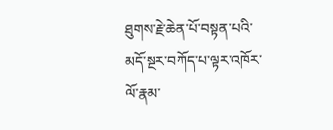ཐུགས་རྗེ་ཆེན་པོ་བསྟན་པའི་མདོ་སྔར་བཀོད་པ་ལྟར་འཁོར་ལོ་རྣམ་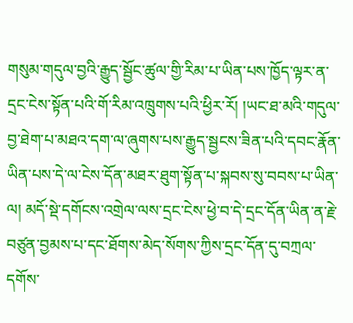གསུམ་གདུལ་བྱའི་རྒྱུད་སྦྱོང་ཚུལ་གྱི་རིམ་པ་ཡིན་པས་ཁྱོད་ལྟར་ན་དྲང་ངེས་སྟོན་པའི་གོ་རིམ་འཁྲུགས་པའི་ཕྱིར་རོ། །ཡང་ཐ་མའི་གདུལ་བྱ་ཐེག་པ་མཐའ་དག་ལ་ཞུགས་པས་རྒྱུད་སྦྱངས་ཟིན་པའི་དབང་རྣོན་ཡིན་པས་དེ་ལ་ངེས་དོན་མཐར་ཐུག་སྟོན་པ་སྐབས་སུ་བབས་པ་ཡིན་ལ། མདོ་སྡེ་དགོངས་འགྲེལ་ལས་དྲང་ངེས་ཕྱེ་བ་དེ་དྲང་དོན་ཡིན་ན་རྗེ་བཙུན་བྱམས་པ་དང་ཐོགས་མེད་སོགས་ཀྱིས་དྲང་དོན་དུ་བཀྲལ་དགོས་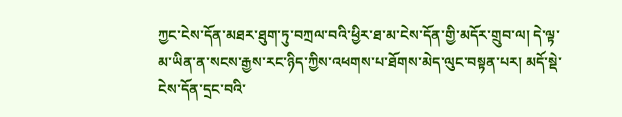ཀྱང་ངེས་དོན་མཐར་ཐུག་ཏུ་བཀྲལ་བའི་ཕྱིར་ཐ་མ་ངེས་དོན་གྱི་མདོར་གྲུབ་ལ། དེ་ལྟ་མ་ཡིན་ན་སངས་རྒྱས་རང་ཉིད་ཀྱིས་འཕགས་པ་ཐོགས་མེད་ལུང་བསྟན་པར། མདོ་སྡེ་ངེས་དོན་དྲང་བའི་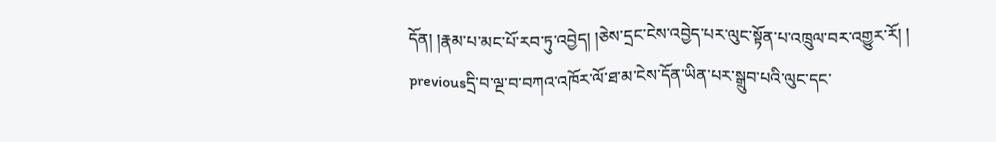དོན། །རྣམ་པ་མང་པོ་རབ་ཏུ་འབྱེད། །ཅེས་དྲང་ངེས་འབྱེད་པར་ལུང་སྟོན་པ་འཁྲུལ་བར་འགྱུར་རོ། །
previousདྲི་བ་ལྔ་བ་བཀའ་འཁོར་ལོ་ཐ་མ་ངེས་དོན་ཡིན་པར་སྒྲུབ་པའི་ལུང་དང་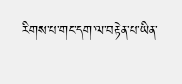རིགས་པ་གང་དག་ལ་བརྟེན་པ་ཡིན་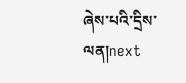ཞེས་པའི་དྲིས་ལན།next